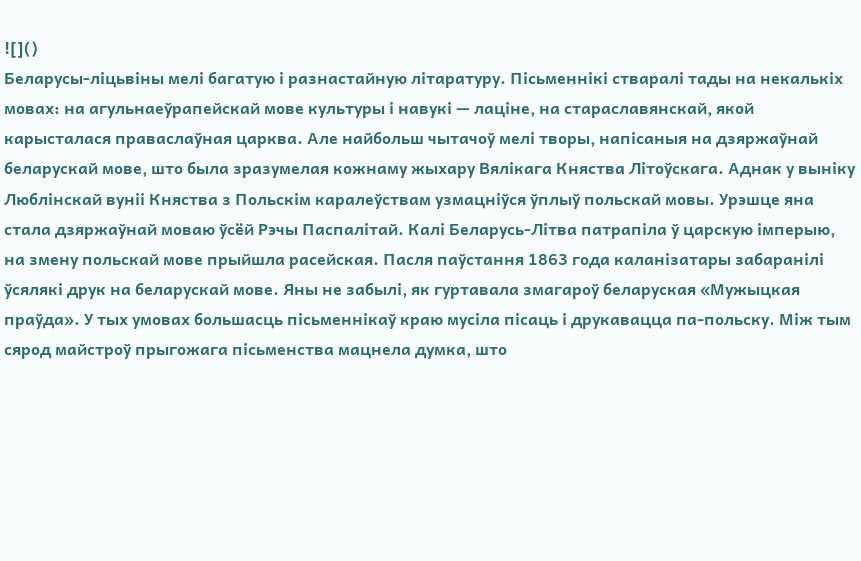![]()
Беларусы-ліцьвіны мелі багатую і разнастайную літаратуру. Пісьменнікі стваралі тады на некалькіх мовах: на агульнаеўрапейскай мове культуры і навукі — лаціне, на стараславянскай, якой карысталася праваслаўная царква. Але найбольш чытачоў мелі творы, напісаныя на дзяржаўнай беларускай мове, што была зразумелая кожнаму жыхару Вялікага Княства Літоўскага. Аднак у выніку Люблінскай вуніі Княства з Польскім каралеўствам узмацніўся ўплыў польскай мовы. Урэшце яна стала дзяржаўнай моваю ўсёй Рэчы Паспалітай. Калі Беларусь-Літва патрапіла ў царскую імперыю, на змену польскай мове прыйшла расейская. Пасля паўстання 1863 года каланізатары забаранілі ўсялякі друк на беларускай мове. Яны не забылі, як гуртавала змагароў беларуская «Мужыцкая праўда». У тых умовах большасць пісьменнікаў краю мусіла пісаць і друкавацца па-польску. Між тым сярод майстроў прыгожага пісьменства мацнела думка, што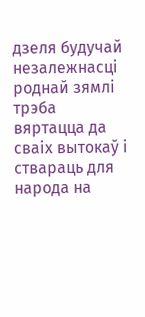дзеля будучай незалежнасці роднай зямлі трэба вяртацца да сваіх вытокаў і ствараць для народа на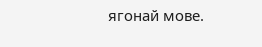ягонай мове.